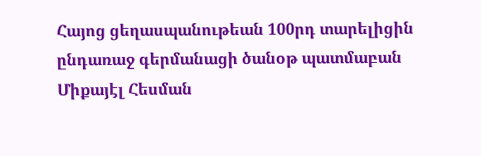Հայոց ցեղասպանութեան 100րդ տարելիցին ընդառաջ գերմանացի ծանօթ պատմաբան Միքայէլ Հեսման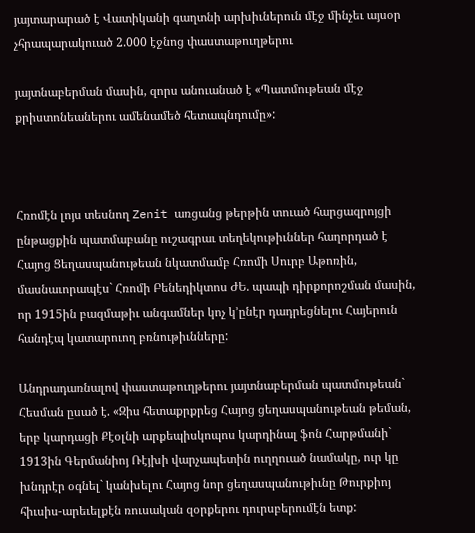յայտարարած է Վատիկանի գաղտնի արխիւներուն մէջ մինչեւ այսօր չհրապարակուած 2.000 էջնոց փաստաթուղթերու

յայտնաբերման մասին, զորս անուանած է «Պատմութեան մէջ քրիստոնեաներու ամենամեծ հետապնդումը»:



Հռոմէն լոյս տեսնող Zenit առցանց թերթին տուած հարցազրոյցի ընթացքին պատմաբանը ուշագրաւ տեղեկութիւններ հաղորդած է Հայոց Ցեղասպանութեան նկատմամբ Հռոմի Սուրբ Աթոռին, մասնաւորապէս` Հռոմի Բենեդիկտոս ԺԵ. պապի դիրքորոշման մասին, որ 1915ին բազմաթիւ անգամներ կոչ կ՚ընէր դադրեցնելու Հայերուն հանդէպ կատարուող բռնութիւնները:

Անդրադառնալով փաստաթուղթերու յայտնաբերման պատմութեան` Հեսման ըսած է. «Զիս հետաքրքրեց Հայոց ցեղասպանութեան թեման, երբ կարդացի Քէօլնի արքեպիսկոպոս կարդինալ ֆոն Հարթմանի` 1913ին Գերմանիոյ Ռէյխի վարչապետին ուղղուած նամակը, ուր կը խնդրէր օգնել` կանխելու Հայոց նոր ցեղասպանութիւնը Թուրքիոյ հիւսիս-արեւելքէն ռուսական զօրքերու դուրսբերումէն ետք: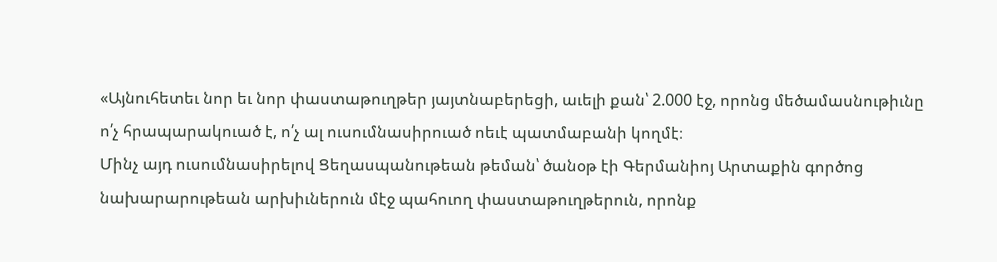«Այնուհետեւ նոր եւ նոր փաստաթուղթեր յայտնաբերեցի, աւելի քան՝ 2.000 էջ, որոնց մեծամասնութիւնը ո՛չ հրապարակուած է, ո՛չ ալ ուսումնասիրուած ոեւէ պատմաբանի կողմէ։
Մինչ այդ ուսումնասիրելով Ցեղասպանութեան թեման՝ ծանօթ էի Գերմանիոյ Արտաքին գործոց նախարարութեան արխիւներուն մէջ պահուող փաստաթուղթերուն, որոնք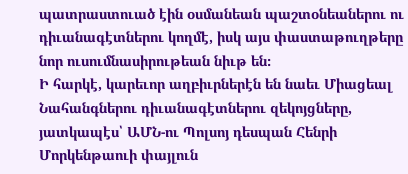պատրաստուած էին օսմանեան պաշտօնեաներու ու դիւանագէտներու կողմէ, իսկ այս փաստաթուղթերը նոր ուսումնասիրութեան նիւթ են։
Ի հարկէ, կարեւոր աղբիւրներէն են նաեւ Միացեալ Նահանգներու դիւանագէտներու զեկոյցները, յատկապէս՝ ԱՄՆ-ու Պոլսոյ դեսպան Հենրի Մորկենթաուի փայլուն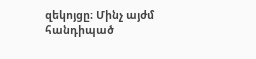զեկոյցը։ Մինչ այժմ հանդիպած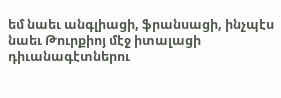եմ նաեւ անգլիացի, ֆրանսացի, ինչպէս նաեւ Թուրքիոյ մէջ իտալացի դիւանագէտներու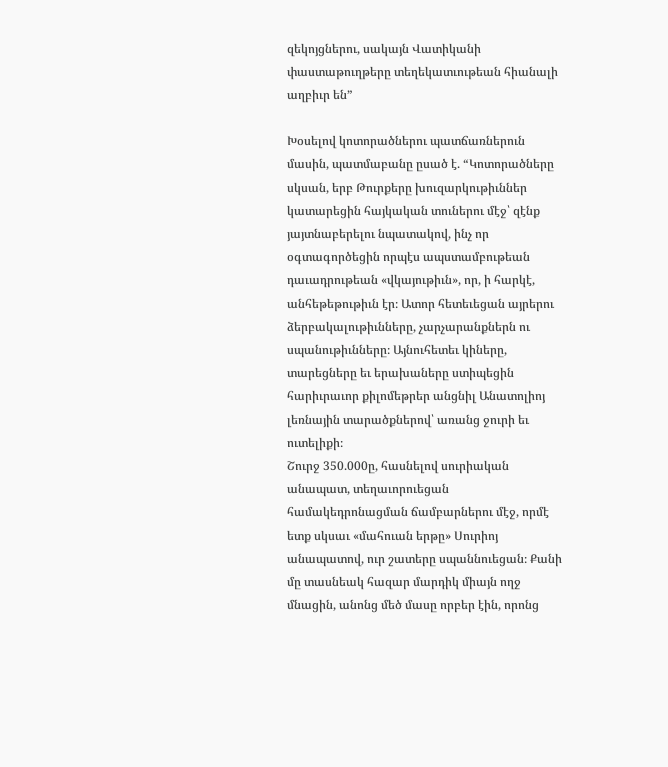զեկոյցներու, սակայն Վատիկանի փաստաթուղթերը տեղեկատւութեան հիանալի աղբիւր են”

Խօսելով կոտորածներու պատճառներուն մասին, պատմաբանը ըսած է. “Կոտորածները սկսան, երբ Թուրքերը խուզարկութիւններ կատարեցին հայկական տուներու մէջ՝ զէնք յայտնաբերելու նպատակով, ինչ որ օգտագործեցին որպէս ապստամբութեան դաւադրութեան «վկայութիւն», որ, ի հարկէ, անհեթեթութիւն էր։ Ատոր հետեւեցան այրերու ձերբակալութիւնները, չարչարանքներն ու սպանութիւնները։ Այնուհետեւ կիները, տարեցները եւ երախաները ստիպեցին հարիւրաւոր քիլոմեթրեր անցնիլ Անատոլիոյ լեռնային տարածքներով՝ առանց ջուրի եւ ուտելիքի։
Շուրջ 350.000ը, հասնելով սուրիական անապատ, տեղաւորուեցան համակեդրոնացման ճամբարներու մէջ, որմէ ետք սկսաւ «մահուան երթը» Սուրիոյ անապատով, ուր շատերը սպաննուեցան։ Քանի մը տասնեակ հազար մարդիկ միայն ողջ մնացին, անոնց մեծ մասը որբեր էին, որոնց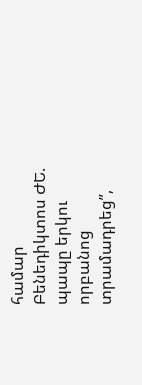համար Բենեդիկտոս ԺԵ. պապը երկու որբանոց տրամադրեց”,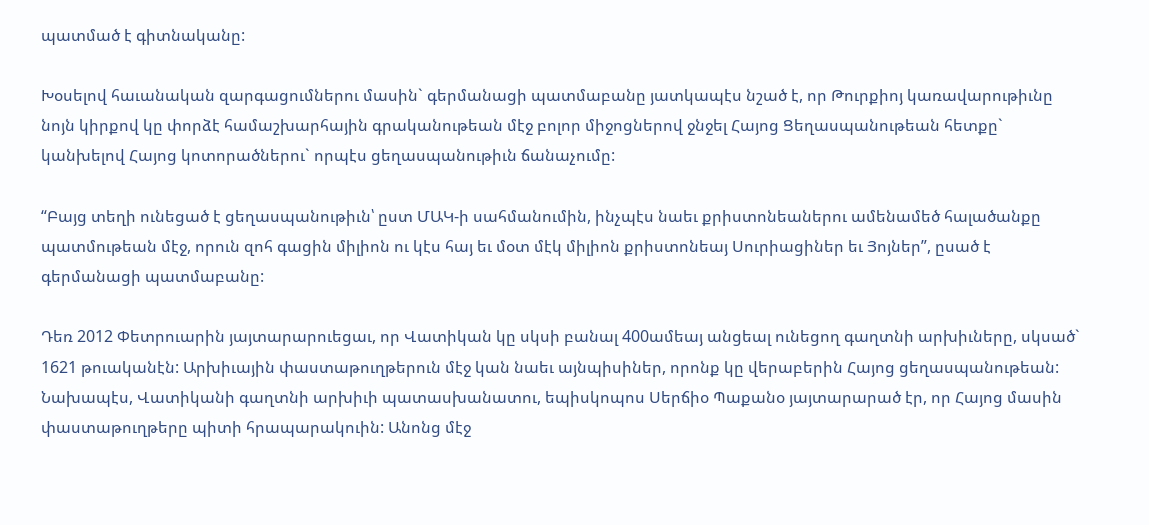պատմած է գիտնականը:

Խօսելով հաւանական զարգացումներու մասին` գերմանացի պատմաբանը յատկապէս նշած է, որ Թուրքիոյ կառավարութիւնը նոյն կիրքով կը փորձէ համաշխարհային գրականութեան մէջ բոլոր միջոցներով ջնջել Հայոց Ցեղասպանութեան հետքը` կանխելով Հայոց կոտորածներու` որպէս ցեղասպանութիւն ճանաչումը:

“Բայց տեղի ունեցած է ցեղասպանութիւն՝ ըստ ՄԱԿ-ի սահմանումին, ինչպէս նաեւ քրիստոնեաներու ամենամեծ հալածանքը պատմութեան մէջ, որուն զոհ գացին միլիոն ու կէս հայ եւ մօտ մէկ միլիոն քրիստոնեայ Սուրիացիներ եւ Յոյներ”, ըսած է գերմանացի պատմաբանը:

Դեռ 2012 Փետրուարին յայտարարուեցաւ, որ Վատիկան կը սկսի բանալ 400ամեայ անցեալ ունեցող գաղտնի արխիւները, սկսած` 1621 թուականէն: Արխիւային փաստաթուղթերուն մէջ կան նաեւ այնպիսիներ, որոնք կը վերաբերին Հայոց ցեղասպանութեան:
Նախապէս, Վատիկանի գաղտնի արխիւի պատասխանատու, եպիսկոպոս Սերճիօ Պաքանօ յայտարարած էր, որ Հայոց մասին փաստաթուղթերը պիտի հրապարակուին: Անոնց մէջ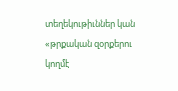տեղեկութիւններ կան «թրքական զօրքերու կողմէ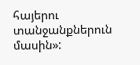հայերու տանջանքներուն մասին»: